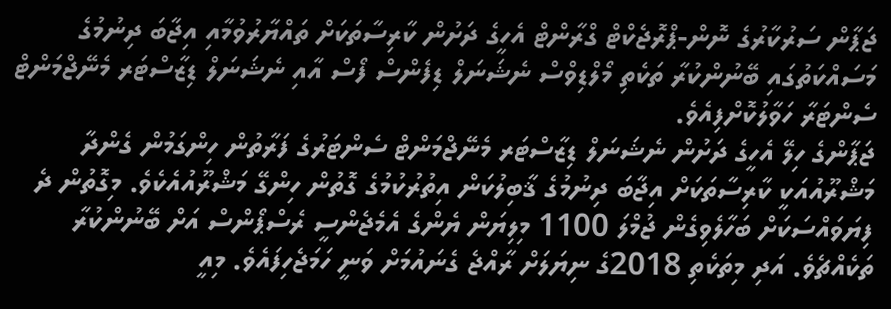ޖަޕާން ސަރުކާރުގެ ނޮން-ޕްރޮޖެކްޓް ގްރާންޓް އެހީގެ ދަށުން ކާރިސާތަކަށް ތައްޔާރުވުމާއި އިޖާބަ ދިނުމުގެ މަސައްކަތުގައި ބޭނުންކުރާ ތަކެތި މޯލްޑިވްސް ނެޝަނަލް ޑިފެންސް ފޯސް އާއި ނެޝަނަލް ޑިޒާސްޓަރ މެނޭޖްމަންޓް ސެންޓަރާ ހަވާލުކޮށްފިއެވެ.
ޖަޕާންގެ ހިލޭ އެހީގެ ދަށުން ނެޝަނަލް ޑިޒާސްޓަރ މެނޭޖްމަންޓް ސެންޓަރުގެ ފަރާތުން ހިންގަމުން ގެންދާ މަޝްރޫއުއަކީ ކާރިސާތަކަށް އިޖާބަ ދިނުމުގެ ޤާބިލުކަން އިތުރުކުމުގެ ގޮތުން ހިންގޭ މަޝްރޫއުއެކެވެ. މިގޮތުން ދެ ފިޔަވައްސަކަށް ބަހާލެވިގެން ޖުމްލަ 1100 މިލިޔަން ޔެންގެ އެމެޖެންސީ ރެސްޕޯންސް އަށް ބޭނުންކުރާ ތަކެއްޗެވެ. އަދި މިތަކެތި 2018ގެ ނިޔަލަށް ރާއްޖެ ގެނައުމަށް ވަނީ ހަމަޖެހިފައެވެ. މިއީ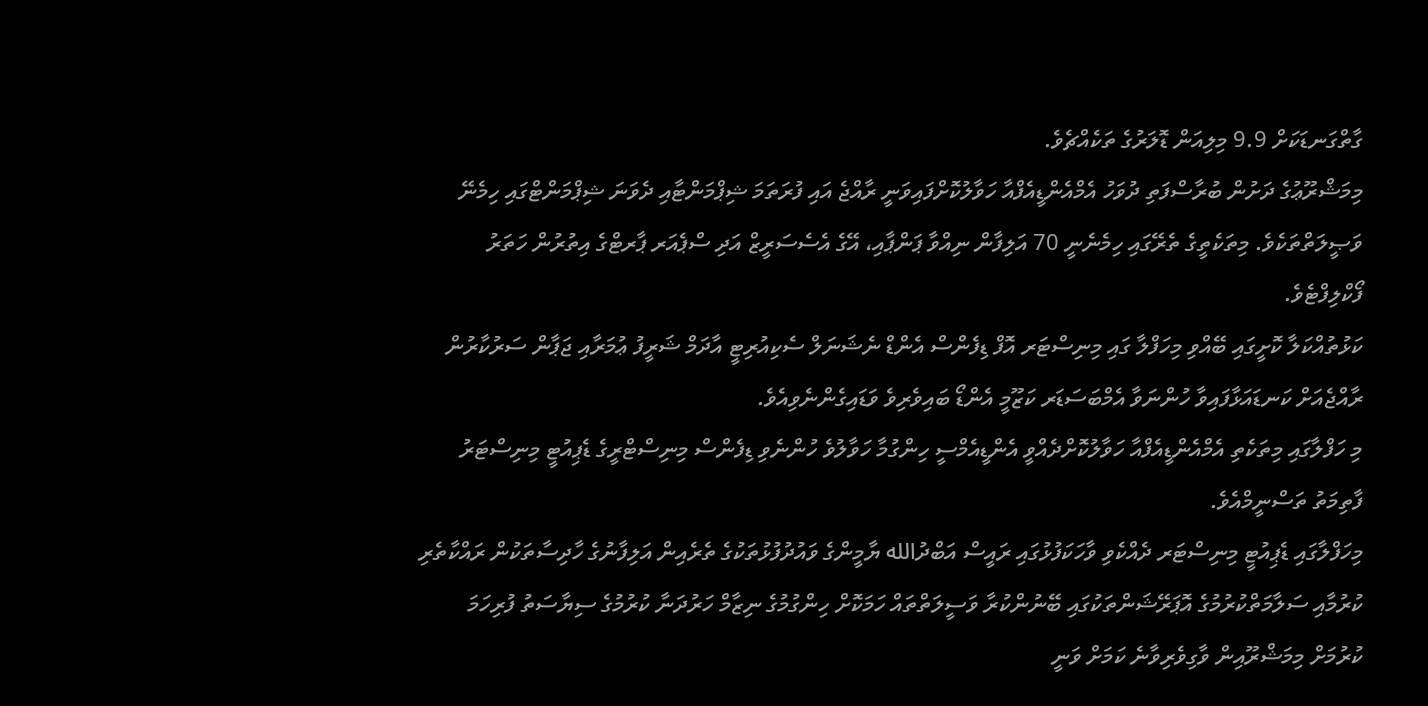ގާތްގަނޑަކަށް 9.9 މިލިއަން ޑޮލަރުގެ ތަކެއްޗެވެ.
މިމަޝްރޫޢުގެ ދަށުން ބުރާސްފަތި ދުވަހު އެމްއެންޑީއެފްއާ ހަވާލުކޮށްފައިވަނީ ރާއްޖެ އައި ފުރަތަމަ ޝިޕްމަންޓާއި ދެވަނަ ޝިޕްމަންޓްގައި ހިމެނޭ ވަޞީލަތްތަކެވެ. މިތަކެތީގެ ތެރޭގައި ހިމެނެނީ 70 އަލިފާން ނިއްވާ ޕަންޕާއި، އޭގެ އެސެސަރީޒް އަދި ސްޕެއަރ ޕާރޓްގެ އިތުރުން ހަތަރު ފޯކްލިފްޓެވެ.
ކަޅުތުއްކަލާ ކޮށީގައި ބޭއްވި މިހަފްލާ ގައި މިނިސްޓަރ އޮފް ޑިފެންސް އެންޑް ނެޝަނަލް ސެކިއުރިޓީ އާދަމް ޝަރީފު ޢުމަރާއި ޖަޕާން ސަރުކާރުން ރާއްޖެއަށް ކަނޑައަޅާފައިވާ ހުންނަވާ އެމްބަސަޑަރ ކަޒޫމީ އެންޑޯ ބައިވެރިވެ ވަޑައިގެންނެވިއެވެ.
މި ހަފްލާގައި މިތަކެތި އެމްއެންޑީއެފްއާ ހަވާލުކޮށްދެއްވީ އެންޑީއެމްސީ ހިންގުމާ ހަވާލުވެ ހުންނެވި ޑިފެންސް މިނިސްޓްރީގެ ޑެޕިއުޓީ މިނިސްޓަރު ފާތިމަތު ތަސްނީމްއެވެ.
މިހަފްލާގައި ޑެޕިއުޓީ މިނިސްޓަރ ދެއްކެވި ވާހަކަފުޅުގައި ރައީސް އަބްދުالله ޔާމީންގެ ވައުދުފުޅުތަކުގެ ތެރެއިން އަލިފާނުގެ ހާދިސާތަކުން ރައްކާތެރި ކުރުމާއި ސަލާމަތްކުރުމުގެ އޮޕަރޭޝަންތަކުގައި ބޭނުންކުރާ ވަސީލަތްތައް ހަމަކޮށް ހިންގުމުގެ ނިޒާމް ހަރުދަނާ ކުރުމުގެ ސިޔާސަތު ފުރިހަމަ ކުރުމަށް މިމަޝްރޫއިން ވާގިވެރިވާނެ ކަމަށް ވަނީ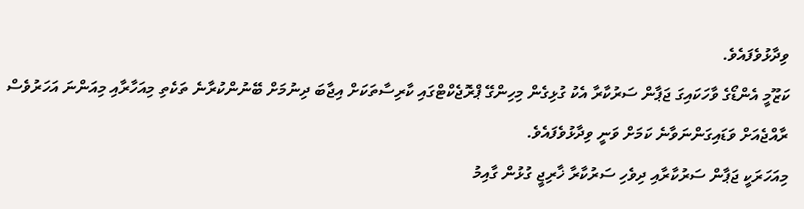ވިދާޅުވެފައެވެ.
ކަޒޫމީ އެންޑޯގެ ވާހަކައިގަ ޖަޕާން ސަރުކާރާ އެކު ގުޅިގެން މިހިންގޭ ޕްރޮޖެކްޓްގައި ކާރިސާތަކަށް އިޖާބަ ދިނުމަށް ބޭނުންކުރާނެ ތަކެތި މިއަހާރާއި މިއަންނަ އަހަރުވެސް ރާއްޖެއަށް ވަޑައިގަންނަވާނެ ކަމަށް ވަނީ ވިދާޅުވެފައެވެ.
މިއަހަރަކީ ޖަޕާން ސަރުކާރާއި ދިވެހި ސަރުކާރާ ޚާރިޖީ ގުޅުން ގާއިމު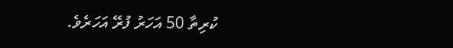ކުރިތާ 50 އަހަރު ފުރޭ އަހަރެވެ.